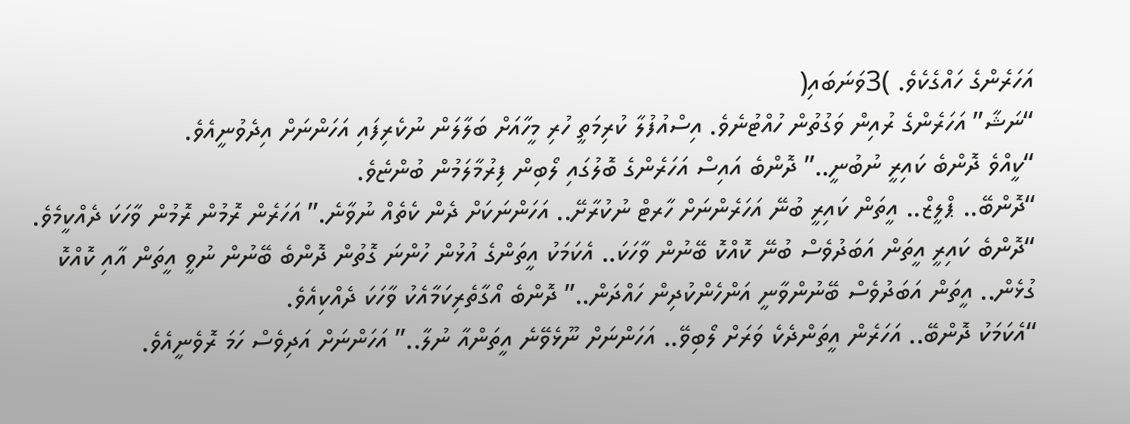އަހަރެންގެ ހައްގެކެވެ. )3ވަނަބައި(
“ނަޝާ” އަހަރެންގެ ރުއިން ވަގުތުން ހުއްޓުނެވެ. އިސްއުފުލާ ކުރިމަތީ ހުރި މީހާއަށް ބަލާލަން ނުކެރިފައި އަހަންނަށް އިދެވުނީއެވެ.
“ކީއްވެ ދޮންބެ ކައިރީ ނުބުނީ..” ދޮންބެ އައިސް އަހަރެންގެ ބޮލުގައި ލޯބިން ފިރުމާލަމުން ބުންޏެވެ.
“ދޮންބޭ.. ޕްލީޒް.. އީތަން ކައިރީ ބުނޭ އަހަރެންނަށް ހާރޓް ނުކުރާށޭ.. އަހަންނަކަށް ދެން ކެތެއް ނުވާނެ.” އަހަރެން ރޮމުން ރޮމުން ވާހަކަ ދެއްކީމެވެ.
“ދޮންބެ ކައިރީ އީތަން އަބަދުވެސް ބުނޭ ކޮއްކޮ ބޭނުން ވާހަކަ.. އެކަމަކު އީތަންގެ އުޅުން ހުންނަ ގޮތުން ދޮންބެ ބޭނުން ނުވީ އީތަން އާއި ކޮއްކޮ ގުޅެން.. އީތަން އަބަދުވެސް ބޭނުންވާނީ އަންހެންކުދިން ހައްދަން..” ދޮންބެ އޯގާތެރިކަމާއެކު ވާހަކަ ދެއްކިއެވެ.
“އެކަމަކު ދޮންބޭ.. އަހަރެން އީތަންދެކެ ވަރަށް ލޯބިވޭ.. އަހަންނަށް ނޫޅެވޭނެ އީތަންއާ ނުލާ..” އަހަންނަށް އަދިވެސް ހަމަ ރޮވެނީއެވެ.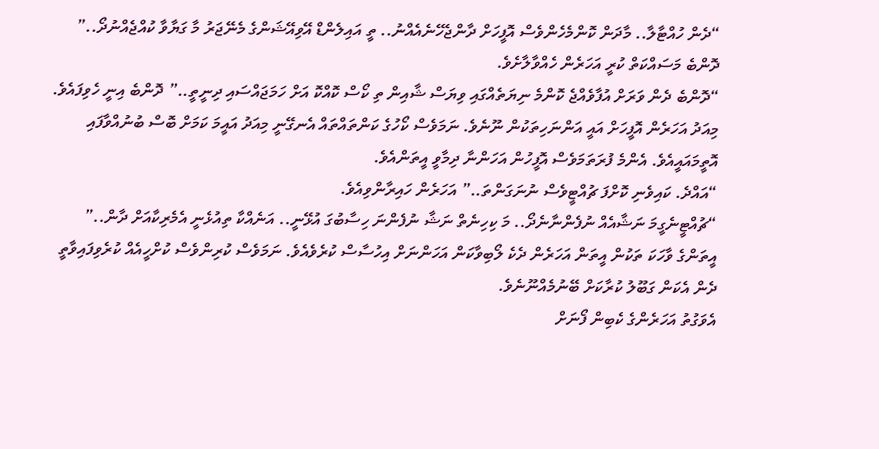“ދެން ހުއްޓާލާ.. މާދަން ކޮންމެހެންވެސް އޮފީހަށް ދާންޖެހޭނެއެއްނު.. ތީ އައިލެންޑް އޭވިއޭޝަންގެ މެނޭޖަރު މާ ގަޔާވާ ކުއްޖެއްނުދޯ..” ދޮންބެ މަސައްކަތް ކުރީ އަހަރެން ހެއްވާލާށެވެ.
“ދޮންބެ ދެން ވަރަށް އުފާވެއްޖެ ކޮންމެ ނިޔަތެއްގައި ވިޔަސް ޝާއިން ތި ކޯސް ކޮއްކޮ އަށް ހަމަޖައްސައި ދިނީތީ..” ދޮންބެ އިނީ ހެވިފައެވެ.
މިއަދު އަހަރެން އޮފީހަށް އައީ އަންނަހިތަކުން ނޫނެވެ. ނަމަވެސް ކޯހުގެ ކަންތައްތައް އެނގޭނީ މިއަދު އައީމަ ކަމަށް ބޮސް ބުނުއްވާފައި އޮތީމައައީއެވެ. އެންމެ ފުރަތަމަވެސް އޮފީހުން އަހަންނާ ދިމާވީ އީތަންއެވެ.
“އައްދެ. ކައިވެނި ކޮށްފަ ޗުއްޓީވެސް ނުނަގަންތަ..” އަހަރެން ހައިރާންވިއެވެ.
“ޗުއްޓީނެގީމަ ނަޝާއެއް ނުފެންނާނެދޯ.. މަ ކިހިނެތް ނަޝާ ނުފެންނަ ހިސާބުގަ އުޅޭނީ.. އަނެއްކާ ތިއުޅެނީ އެމެރިކާއަށް ދާން..” އީތަންގެ ވާހަކަ ތަކުން އީތަން އަހަރެން ދެކެ ލޯބިވާކަން އަހަންނަށް އިހުސާސް ކުރެވެއެވެ. ނަމަވެސް ކުރިންވެސް ކުށްހީއެއް ކުރެވިފައިވާތީ ދެން އެކަން ގަބޫލު ކުރާކަށް ބޭނުމެއްނޫނެވެ.
އެވަގުތު އަހަރެންގެ ކެބިން ފޯނަށް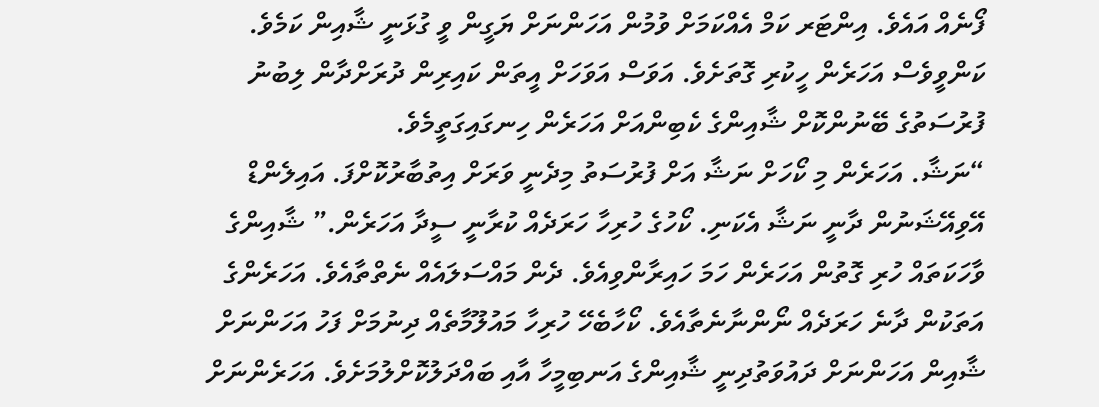ފޯނެއް އައެވެ. އިންޓަރ ކަމް އެއްކަމަށް ވުމުން އަހަންނަށް ޔަގީން ވީ ގުޅަނީ ޝާއިން ކަމެވެ. ކަންވީވެސް އަހަރެން ހީކުރި ގޮތަށެވެ. އަވަސް އަވަހަށް އީތަން ކައިރިން ދުރަށްދާން ލިބުނު ފުރުސަތުގެ ބޭނުންކޮށް ޝާއިންގެ ކެބިންއަށް އަހަރެން ހިނގައިގަތީމެވެ.
“ނަޝާ. އަހަރެން މި ކޯހަށް ނަޝާ އަށް ފުރުސަތު މިދެނީ ވަރަށް އިތުބާރުކޮށްފަ. އައިލެންޑް އޭވިއޭޝަނުން ދާނީ ނަޝާ އެކަނި. ކޯހުގެ ހުރިހާ ހަރަދެއް ކުރާނީ ސީދާ އަހަރެން.” ޝާއިންގެ ވާހަކަތައް ހުރި ގޮތުން އަހަރެން ހަމަ ހައިރާންވިއެވެ. ދެން މައްސަލައެއް ނެތްތާއެވެ. އަހަރެންގެ އަތަކުން ދާނެ ހަރަދެއް ނޯންނާނެތާއެވެ. ކޯހާބެހޭ ހުރިހާ މައުލޫމާތެއް ދިނުމަށް ފަހު އަހަންނަށް ޝާއިން އަހަންނަށް ދައުވަތުދިނީ ޝާއިންގެ އަނބިމީހާ އާއި ބައްދަލުކޮށްލުމަށެވެ. އަހަރެންނަށް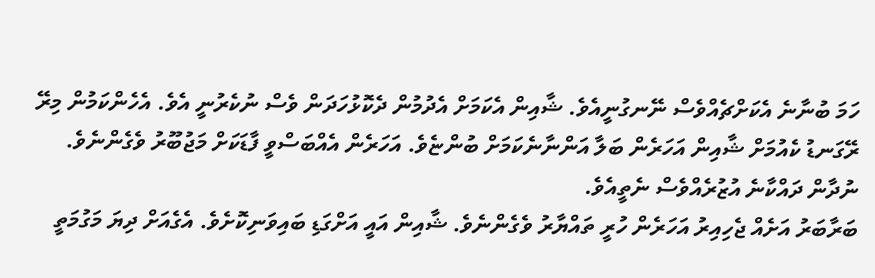ހަމަ ބުނާނެ އެކަށްޗެއްވެސް ނޭނގުނީއެވެ. ޝާއިން އެކަމަށް އެދުމުން ދެކޮޅުހަދަން ވެސް ނުކެރުނީ އެވެ. އެހެންކަމުން މިރޭ ރޭގަނޑު ކެއުމަށް ޝާއިން އަހަރެން ބަލާ އަންނާނެކަމަށް ބުންޏެވެ. އަހަރެން އެއްބަސްވީ ފާޑަކަށް މަޖުބޫރު ވެގެންނެވެ. ނުދާން ދައްކާނެ އުޒުރެއްވެސް ނެތީއެވެ.
ބަރާބަރު އަށެއް ޖެހިއިރު އަހަރެން ހުރީ ތައްޔާރު ވެގެންނެވެ. ޝާއިން އައީ އަށްގަޑި ބައިވަނިކޮށެވެ. އެގެއަށް ދިޔަ މަގުމަތީ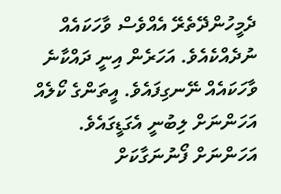ދެމީހުންދޭތެރޭ އެއްވެސް ވާހަކައެއް ނުދެއްކެއެވެ. އަހަރެން އިނީ ދައްކާނެ ވާހަކައެއް ނޭނގިފައެވެ. އީތަންގެ ކޯލެއް އަހަންނަށް ލިބުނީ އެގަޑީގައެވެ. އަހަންނަށް ފޯނުނަގާކަށް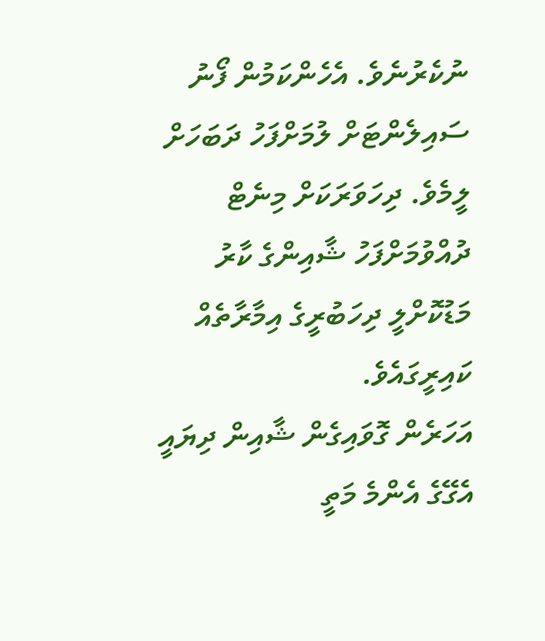ނުކެރުނެވެ. އެހެންކަމުން ފޯނު ސައިލެންޓަށް ލުމަށްފަހު ދަބަހަށް ލީމެވެ. ދިހަވަރަކަށް މިނެޓް ދުއްވުމަށްފަހު ޝާއިންގެ ކާރު މަޑުކޮށްލީ ދިހަބުރީގެ އިމާރާތެއް ކައިރީގައެވެ.
އަހަރެން ގޮވައިގެން ޝާއިން ދިޔައީ އެގޭގެ އެންމެ މަތީ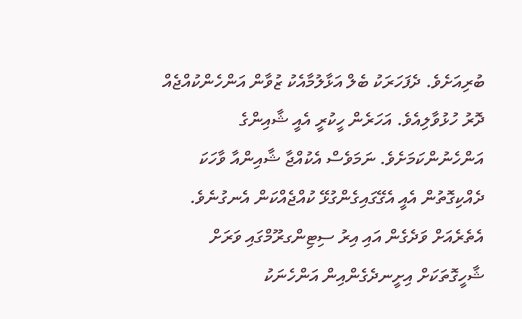ބުރިއަށެވެ. ދެފަހަރަކު ބެލް އަޅާލުމާއެކު ޒުވާން އަންހެންކުއްޖެއް ދޮރު ހުޅުވާލިއެވެ. އަހަރެން ހީކުރީ އެއީ ޝާއިންގެ އަންހެނުންކަމަށެވެ. ނަމަވެސް އެކުއްޖާ ޝާއިންއާ ވާހަކަ ދެއްކިގޮތުން އެއީ އެގޭގައިގެންގުޅޭ ކުއްޖެއްކަން އެނގުނެވެ. އެތެރެއަށް ވަދެގެން އައި އިރު ސިޓިންގރޫމްގައި ވަރަށް ޝާހީގޮތަކަށް އިށީނދެގެންއިން އަންހެނަކު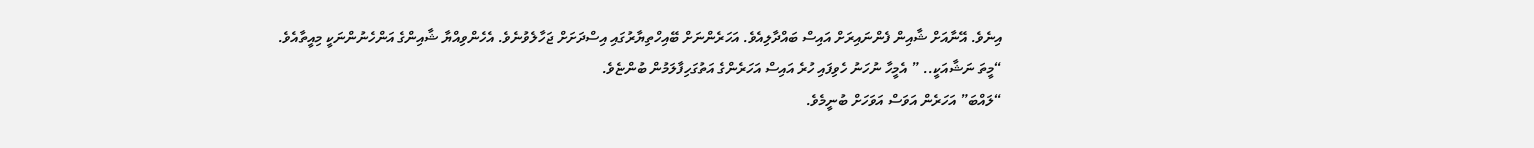އިނެވެ. އޭނާއަށް ޝާއިން ފެންނައިރަށް އައިސް ބައްދާލިއެވެ. އަހަރެންނަށް ބޭއިހްތިޔާރުގައި އިސްދަށަށް ޖަހާލެވުނެވެ. އެހެންވިއްޔާ ޝާއިންގެ އަންހެނުންނަކީ މިއީތާއެވެ.
“މީތަ ނަޝާއަކީ.. ” އެމީހާ ނުހަނު ހެވިފައި ހުރެ އައިސް އަހަރެންގެ އަތުގަހިފާލަމުން ބުންޏެވެ.
“ލައްބަ” އަހަރެން އަވަސް އަވަހަށް ބުނީމެވެ.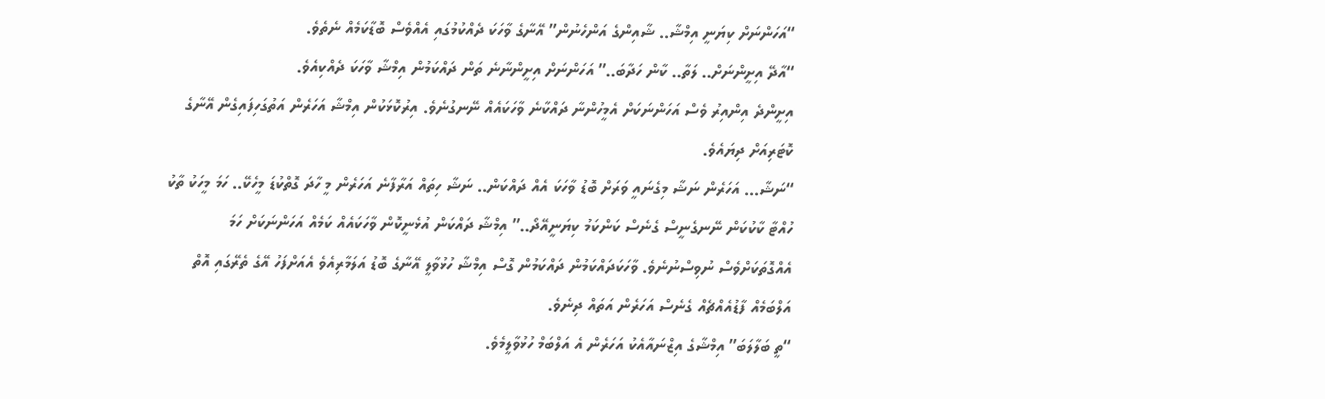“އަހަންނަށް ކިޔަނީ އިމްޝާ.. ޝާއިންގެ އަންހެނުން” އޭނާގެ ވާހަކަ ދެއްކުމުގައި އެއްވެސް ބޮޑާކަމެއް ނެތެވެ.
“އާދޭ އިށީންނަށް.. ލަތާ.. ކާން ހަދާބަ..” އަހަންނަށް އިށީންނާނެ ތަން ދައްކަމުން އިމްޝާ ވާހަކަ ދެއްކިއެވެ.
އިށީންދެ އިންއިރު ވެސް އަހަންނަކަށް އެމީހުންނާ ދައްކާނެ ވާހަކައެއް ނޭނގުނެވެ. އިރުކޮޅަކުން އިމްޝާ އަހަރެން އަތުގަހިފައިގެން އޭނާގެ ކޮޓަރިއަށް ދިޔައެވެ.
“ނަޝާ… އަހަރެން ނަޝާ މިގެނައީ ވަރަށް ބޮޑު ވާހަކަ އެއް ދައްކަން.. ނަޝާ ހިތައް އަރާފާނެ އަހަރެން މީ ހާދަ ގޮތްކުޑަ މީހެކޭ.. ހަމަ މީހަކު ތާކު ހުއްޓާ ކާކުކަން ނޭނގެނީސް ގެނެސް ކަންކަމު ކިޔަނީއޭދޯ..” އިމްޝާ ދައްކަން އުޅެނީކޮން ވާހަކައެއް ކަމެއް އަހަންނަކަށް ހަމަ އެއްގޮތަކަށްވެސް ނުވިސްނުނެވެ. ވާހަކަދައްކަމުން ދައްކަމުން ގޮސް އިމްޝާ ހުޅުވާލީ އޭނާގެ ބޮޑު އަލަމާރިއެވެ އެއަށްފަހު އޭގެ ތެރޭގައި އޮތް އަލްބަމެއް ފާޑުއެއްޗެއް ގެނެސް އަހަރެން އަތައް ދިނެވެ.
“ތީ ބަލާލަބަ” އިމްޝާގެ އިޒްނައާއެކު އަހަރެން އެ އަލްބަމް ހުޅުވާލީމެވެ.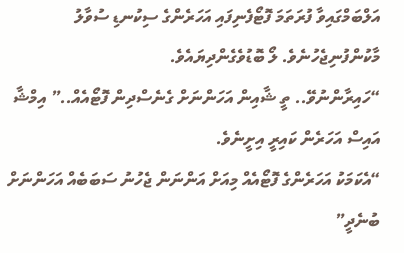އަލްބަމްގައިވާ ފުރަތަމަ ފޮޓޯފެނިފައި އަހަރެންގެ ސިކުނޑި ސުވާލު މާކުންފުނިޖެހުނެވެ. ލޯ ބޮޑުވެގެންދިޔައެވެ.
“ހައިރާންނުވޭ.. ތީ ޝާއިން އަހަންނަށް ގެނެސްދިން ފޮޓޯއެއް..” އިމްޝާ އައިސް އަހަރެން ކައިރީ އިށީނެވެ.
“އެކަމަކު އަހަރެންގެ ފޮޓޯއެއް މިއަށް އަންނަން ޖެހުނު ސަބަބެއް އަހަންނަށް ބުނެދީ”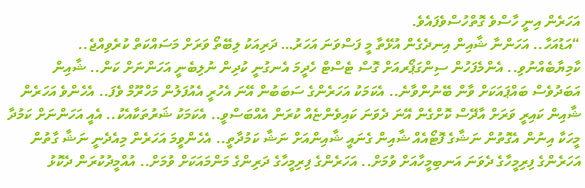އަހަރެން އިނީ ހާސްވެ ގޮތްހުސްވެފައެވެ.
“އަޑުއަހާ.. އަހަންނާ ޝާއިން އިނދެގެން އުޅޭތާ މީ ފަސްވަނަ އަހަރު… ދަރިއަކު ލިބޭތޯ ވަރަށް މަސައްކަތް ކުރެވިއްޖެ.. ކާމިޔާބެއްނުވި.. އެންމެފަހުން ސިންގަޕޯރއަށް ގޮސް ޓެސްޓް ހެދީމަ އެނގުނީ ކުދިން ނުލިބެނީ އަހަންނަށް ކަން.. ޝާއިން އަބަދުވެސް ބައްޕައަކަށް ވާން ބޭނުންވާނެ.. އެކަމަކު އަހަރެންގެ ސަބަބުން އޭނަ އެހުރީ އެއުފަލުން މަހްރޫމް ވެފަ.. އެހެންވެ އަހަރެން ޝާއިން ކައިރީ ވަރަށް އާދޭސް ކޮށްގެން އޭނަ ދެވަނަ ކައިވެންޏެއް ކުރަން އެއްބަސްވީ.. އެކަމަކު ޝަރުތަކާއެކު.. އެއީ އަހަންނަށް ކަމުދާ މީހަކާ އިނުން އެގޮތުން ނަޝާގެ ފޮޓޯއެއް ޝާއިން ގެނައީ ޝާއިންއަށް ނަޝާ ކަމުދާތީ.. އެހެންވީމަ އަހަރެން މިއެދެނީ ނަޝާ ގާތުން އަހަރެންގެ ފިރިމީހާގެ ދެވަނަ އަނބިމީހާއަށް ވުމަށް.. އަހަރެންގެ ފިރިމީހާގެ ދަރިންގެ މަންމައަކަށް ވުމަށް.. އުއްމީދުކުރަން ދެކޮޅު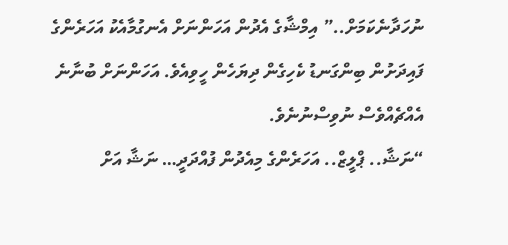ނުހަދާނެކަމަށް..” އިމްޝާގެ އެދުން އަހަންނަށް އެނގުމާއެކު އަހަރެންގެ ފައިދަށުން ބިންގަނޑު ކެހިގެން ދިޔަހެން ހީވިއެވެ. އަހަންނަށް ބުނާނެ އެއްޗެއްވެސް ނުވިސްނުނެވެ.
“ނަޝާ.. ޕްލީޒް.. އަހަރެންގެ މިއެދުން ފުއްދަދީ… ނަޝާ އަށް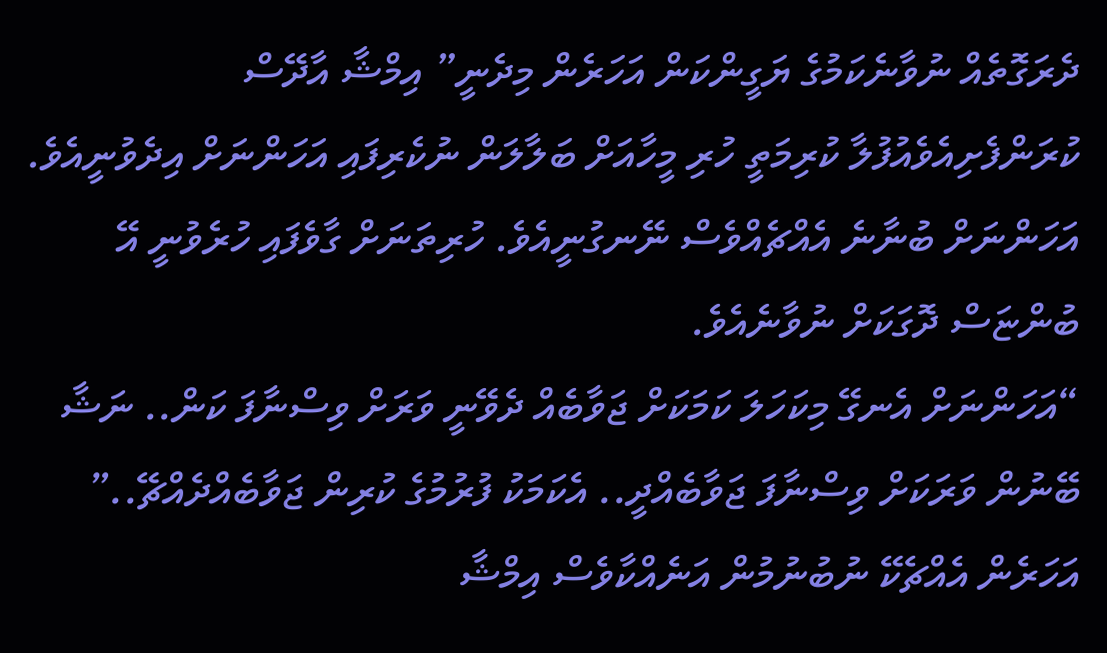ދެރަގޮތެއް ނުވާނެކަމުގެ ޔަގީންކަން އަހަރެން މިދެނީ” އިމްޝާ އާދޭސް ކުރަންފެށިއެވެއުފުލާ ކުރިމަތީ ހުރި މީހާއަށް ބަލާލަން ނުކެރިފައި އަހަންނަށް އިދެވުނީއެވެ.
އަހަންނަށް ބުނާނެ އެއްޗެއްވެސް ނޭނގުނީއެވެ. ހުރިތަނަށް ގާވެފައި ހުރެވުނީ އޭ ބުންޏަސް ދޮގަކަށް ނުވާނެއެވެ.
“އަހަންނަށް އެނގޭ މިކަހަލަ ކަމަކަށް ޖަވާބެއް ދެވޭނީ ވަރަށް ވިސްނާފަ ކަން.. ނަޝާ ބޭނުން ވަރަކަށް ވިސްނާފަ ޖަވާބެއްދީ.. އެކަމަކު ފުރުމުގެ ކުރިން ޖަވާބެއްދެއްޗޭ..” އަހަރެން އެއްޗެކޭ ނުބުނުމުން އަނެއްކާވެސް އިމްޝާ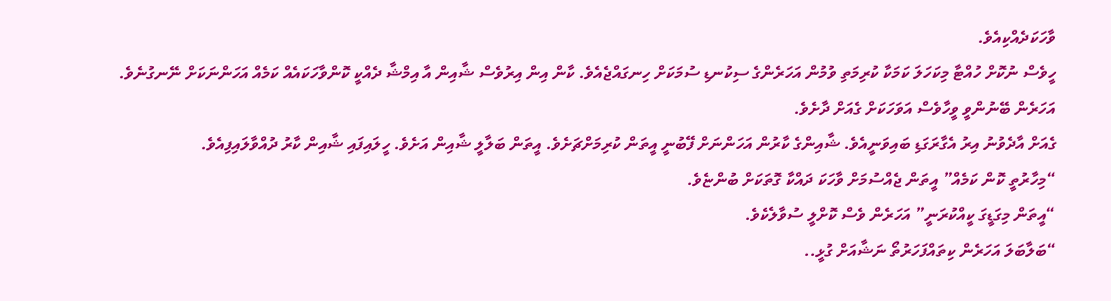ވާހަކަދެއްކިއެވެ.
ހީވެސް ނުކޮށް ހުއްޓާ މިކަހަލަ ކަމަކާ ކުރިމަތި ވުމުން އަހަރެންގެ ސިކުނޑި ސުމަކަށް ހިނގައްޖެއެވެ. ކާން އިން އިރުވެސް ޝާއިން އާ އިމްޝާ ދެއްކީ ކޮންވާހަކައެއް ކަމެއް އަހަންނަކަށް ނޭނގުނެވެ. އަހަރެން ބޭނުންވީ ވީހާވެސް އަވަހަކަށް ގެއަށް ދާށެވެ.
ގެއަށް އާދެވުނު އިރު އެގާރަގަޑި ބައިވަނީއެވެ. ޝާއިންގެ ކާރުން އަހަންނަށް ފޭބުނީ އީތަން ކުރިމަށްޗަށެވެ. އީތަން ބަލާލީ ޝާއިން އަށެވެ. ހީލައިފައި ޝާއިން ކާރު ދުއްވާލައިފިއެވެ.
“މިހާރުތީ ކޮން ކަމެއް” އީތަން ޖެއްސުމަށް ވާހަކަ ދައްކާ ގޮތަކަށް ބުންޏެވެ.
“އީތަން މިގަޑީގަ ކީއްކުރަނީ” އަހަރެން ވެސް ކޮށްލީ ސުވާލެކެވެ.
“ބަލާބަލަ އަހަރެން ކިތައްފަހަރުތޯ ނަޝާއަށް ގުޅީ..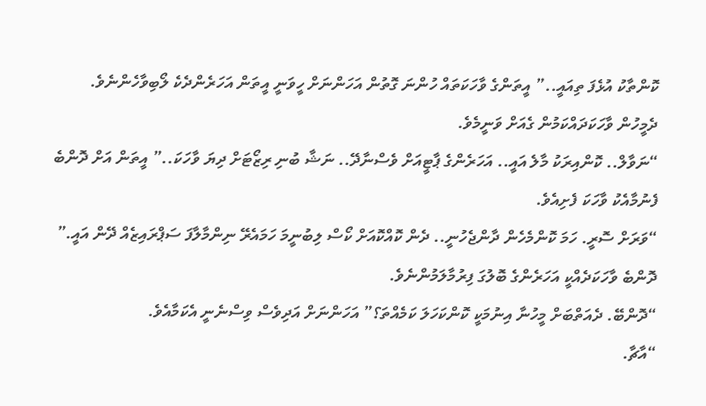ކޮންތާކު އުޅެފަ ތިއައީ..” އީތަންގެ ވާހަކަތައް ހުންނަ ގޮތުން އަހަންނަށް ހީވަނީ އީތަން އަހަރެންދެކެ ލޯބިވާހެންނެވެ.
ދެމީހުން ވާހަކަދައްކަމުން ގެއަށް ވަނީމެވެ.
“ނަވާލް.. ކޮންއިރަކު މާލެ އައީ.. އަހަރެންގެ ޕާޓީއަށް ވެސްނާދޭ.. ނަޝާ ބުނި ރިޒޯޓަށް ދިޔަ ވާހަކަ..” އީތަން އަށް ދޮންބެ ފެނުމާއެކު ވާހަކަ ފެށިއެވެ.
“ވަރަށް ސޮރީ. ހަމަ ކޮންމެހެން ދާންޖެހުނީ.. ދެން ކޮއްކޮއަށް ކޯސް ލިބުނީމަ ހަމައެރޭ ނިންމާލާފަ ސަޕްރައިޒެއް ދޭން އައީ.” ދޮންބެ ވާހަކަދެއްކީ އަހަރެންގެ ބޮލުގަ ފިރުމާލަމުންނެވެ.
“ދޮންބޭ. ދެއަތްބަށް މީހުނާ އިނުމަކީ ކޮންކަހަލަ ކަމެއްތަ؟” އަހަންނަށް އަދިވެސް ވިސްނެނީ އެކަމާއެވެ.
“އާޗާ.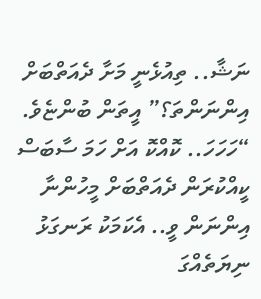ނަޝާ.. ތިއުޅެނީ މަށާ ދެއަތްބަށް އިންނަންތަ؟” އީތަން ބުންޏެވެ.
“ހަހަހަ.. ކޮއްކޮ އަށް ހަމަ ސާބަސް ކީއްކުރަން ދެއަތްބަށް މީހުންނާ އިންނަން ވީ.. އެކަމަކު ރަނގަޅު ނިޔަތެއްގަ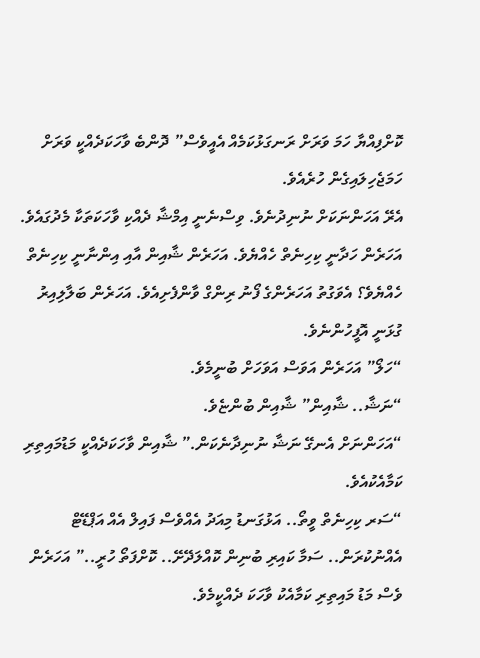ކޮށްފިއްޔާ ހަމަ ވަރަށް ރަނގަޅުކަމެއް އެއީވެސް” ދޮންބެ ވާހަކަދެއްކީ ވަރަށް ހަމަޖެހިލައިގެން ހުރެއެވެ.
އެރޭ އަހަންނަކަށް ނުނިދުނެވެ. ވިސްނެނީ އިމްޝާ ދެއްކި ވާހަކަތަކާ މެދުގައެވެ. އަހަރެން ހަދާނީ ކިހިނެތް ހެއްޔެވެ. އަހަރެން ޝާއިން އާއި އިންނާނީ ކިހިނެތް ހެއްޔެވެ؟ އެވަގުތު އަހަރެންގެ ފޯނު ރިންގް ވާންފެށިއެވެ. އަހަރެން ބަލާލިއިރު ގުޅަނީ އޮފީހުންނެވެ.
“ހަލޯ” އަހަރެން އަވަސް އަވަހަށް ބުނީމެވެ.
“ނަޝާ.. ޝާއިން” ޝާއިން ބުންޏެވެ.
“އަހަންނަށް އެނގޭ ނަޝާ ނުނިދާނެކަން.” ޝާއިން ވާހަކަދެއްކީ މަޑުމައިތިރި ކަމާއެކުއެވެ.
“ސަރ ކިހިނެތް ވީތޯ.. އަޅުގަނޑު މިއަދު އެއްވެސް ފައިލް އެއް އަޕްޑޭޓް އެއްނުކުރަން.. ސަމާ ކައިރި ބުނިން ކޮއްލަދޭށޭ.. ކޮށްފަތޯ ހުރީ..” އަހަރެން ވެސް މަޑު މައިތިރި ކަމާއެކު ވާހަކަ ދެއްކީމެވެ.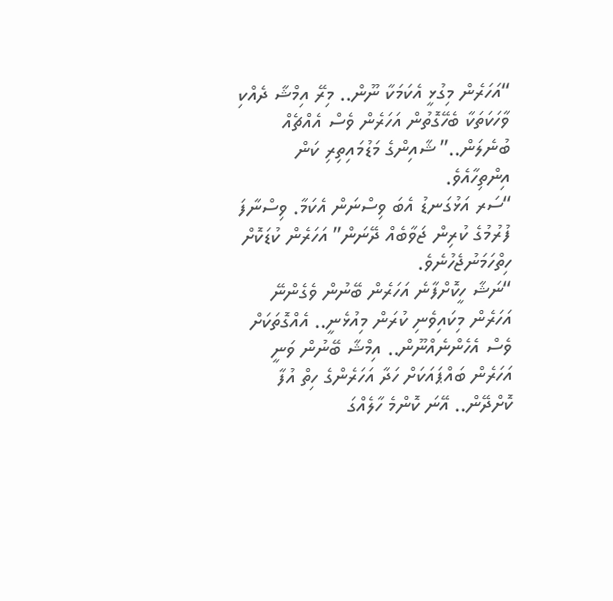“އަހަރެން މިގުޅީ އެކަމަކާ ނޫން.. މިރޭ އިމްޝާ ދެއްކި ވާހަކަތަކާ ބެހޭގޮތުން އަހަރެން ވެސް އެއްޗެއް ބުނެލަން..” ޝާއިންގެ މަޑުމައިތިރި ކަން އިންތިހާއެވެ.
“ސަރ އަޅުގަނޑު އެބަ ވިސްނަން އެކަމާ. ވިސްނާފަ ފުރުމުގެ ކުރިން ޖަވާބެއް ދޭނަން” އަހަރެން ކުޑަކޮށް ހިތްހަމަނުޖެހުނެވެ.
“ނަޝާ ހީކޮށްފާނެ އަހަރެން ބޭނުން ވެގެންނޭ އަހަރެން މިކައިވެނި ކުރަން މިއުޅެނީ.. އެއްގޮތަކަށް ވެސް އެހެންނެއްނޫން.. އިމްޝާ ބޭނުން ވަނީ އަހަރެން ބައްޕައަކަށް ހަދާ އަހަރެންގެ ހިތް އުފާ ކޮށްދޭން.. އޭނަ ކޮންމެ ހާލެއްގަ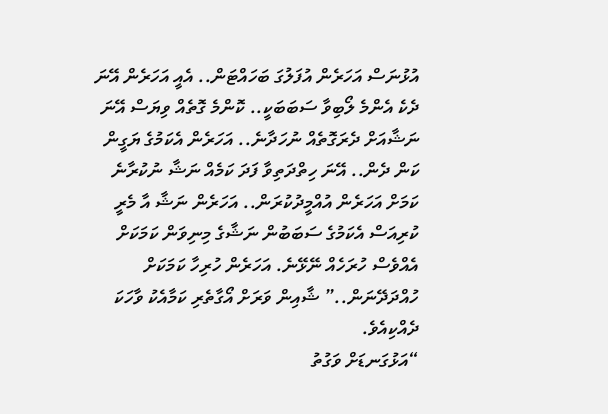އުޅުނަސް އަހަރެން އުފަލުގަ ބަހައްޓަން.. އެއީ އަހަރެން އޭނަ ދެކެ އެންމެ ލޯބިވާ ސަބަބަކީ.. ކޮންމެ ގޮތެއް ވިޔަސް އޭނަ ނަޝާއަށް ދެރަގޮތެއް ނުހަދާނެ.. އަހަރެން އެކަމުގެ ޔަގީން ކަން ދެން.. އޭނަ ހިތްދަތިވާ ފަދަ ކަމެއް ނަޝާ ނުކުރާނެ ކަމަށް އަހަރެން އުއްމީދުކުރަން.. އަހަރެން ނަޝާ އާ މެރީ ކުރިއަސް އެކަމުގެ ސަބަބުން ނަޝާގެ މިނިވަން ކަމަކަށް އެއްވެސް ހުރަހެއް ނޭޅޭނެ. އަހަރެން ހުރިހާ ކަމަކަށް ހުއްދަދޭނަން..” ޝާއިން ވަރަށް އޯގާތެރި ކަމާއެކު ވާހަކަ ދެއްކިއެވެ.
“އަޅުގަނޑަށް ވަގުތު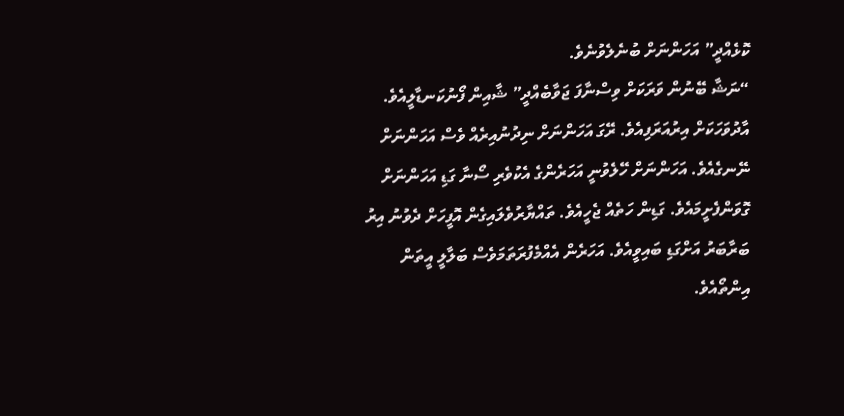ކޮޅެއްދީ” އަހަންނަށް ބުނެލެވުނެވެ.
“ނަޝާ ބޭނުން ވަރަކަށް ވިސްނާފަ ޖަވާބެއްދީ” ޝާއިން ފޯނުކަނޑާލީއެވެ.
އާދުވަހަކަށް އިރުއަރަފިއެވެ. ރޭގަ އަހަންނަށް ނިދުނުއިރެއް ވެސް އަހަންނަށް ނޭނގެއެވެ. އަހަންނަށް ހޭލެވުނީ އަހަރެންގެ އެކުވެރި ސޯނާ ގަޑި އަހަންނަށް ގޮވަންފެށީމައެވެ. ގަޑިން ހަތެއް ޖެހީއެވެ. ތައްޔާރުވެލައިގެން އޮފީހަށް ދެވުނު އިރު ބަރާބަރު އަށްގަޑި ބައިވީއެވެ. އަހަރެން އެއްމެފުރަތަމަވެސް ބަލާލީ އީތަން އިންތޯއެވެ.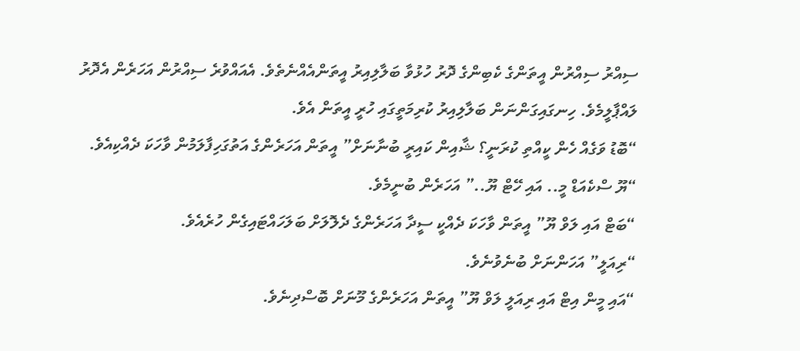ސިއްރު ސިއްރުން އީތަންގެ ކެބިންގެ ދޮރު ހުޅުވާ ބަލާލިއިރު އީތަންއެއްނެތެވެ. އެއައްވުރެ ސިއްރުން އަހަރެން އެދޮރު ލައްޕާލީމެވެ. ހިނގައިގަންނަން ބަލާލިއިރު ކުރިމަތީގައި ހުރީ އީތަން އެވެ.
“ބޮޑު ވަގެއް ހެން ކީއްތި ކުރަނީ؟ ޝާއިން ކައިރީ ބުނާނަށް” އީތަން އަހަރެންގެ އަތުގަހިފާލަމުން ވާހަކަ ދެއްކިއެވެ.
“ޔޫ ސްކެއަޑް މީ.. އައި ހޭޓް ޔޫ..” އަހަރެން ބުނީމެވެ.
“ބަޓް އައި ލަވް ޔޫ” އީތަން ވާހަކަ ދެއްކީ ސީދާ އަހަރެންގެ ދެލޮލަށް ބަލަހައްޓައިގެން ހުރެއެވެ.
“ރިއަލީ” އަހަންނަށް ބުނެވުނެވެ.
“އައި މީން އިޓް އައި ރިއަލީ ލަވް ޔޫ” އީތަން އަހަރެންގެ މޫނަށް ބޮސްދިނެވެ.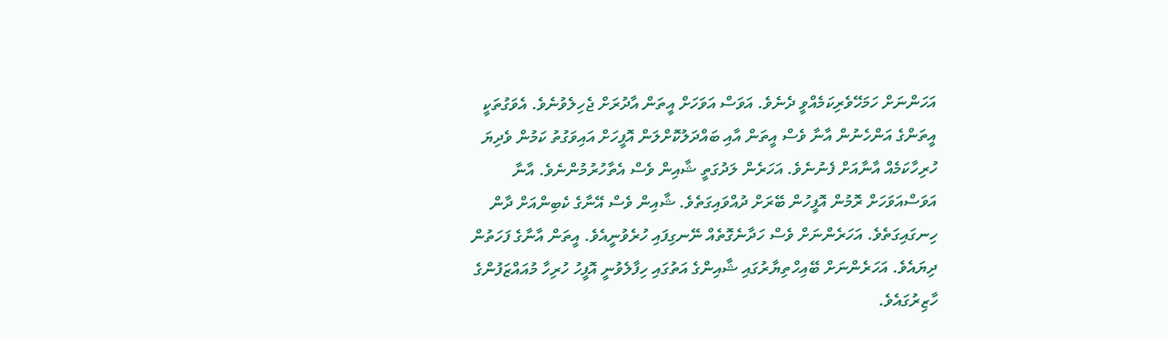އަހަންނަށް ހަމަހޭވެރިކަމެއްވީ ދެނެވެ. އަވަސް އަވަހަށް އީތަން އާދުރަށް ޖެހިލެވުނެވެ. އެވަގުތަކީ އީތަންގެ އަންހެނުން އާނާ ވެސް އީތަން އާއި ބައްދަލުކޮށްލަން އޮފީހަށް އައިވަގުތު ކަމުން ވެދިޔަ ހުރިހާކަމެއް އާނާއަށް ފެނުނެވެ. އަހަރެން ލަދުގަތީ ޝާއިން ވެސް އެތާހުރުމުންނެވެ. އާނާ އަވަސްއަވަހަށް ރޮމުން އޮފީހުން ބޭރަށް ދުއްވައިގަތެވެ. ޝާއިން ވެސް އޭނާގެ ކެބިންއަށް ދާން ހިނގައިގަތެވެ. އަހަރެންނަށް ވެސް ހަދާނެގޮތެއް ނޭނގިފައި ހުރެވުނީއެވެ. އީތަން އާނާގެ ފަހަތުން ދިޔައެވެ. އަހަރެންނަށް ބޭއިހްތިޔާރުގައި ޝާއިންގެ އަތުގައި ހިފާލެވުނީ އޮފީހު ހުރިހާ މުއައްޒަފުންގެ ހާޒިރުގައެވެ.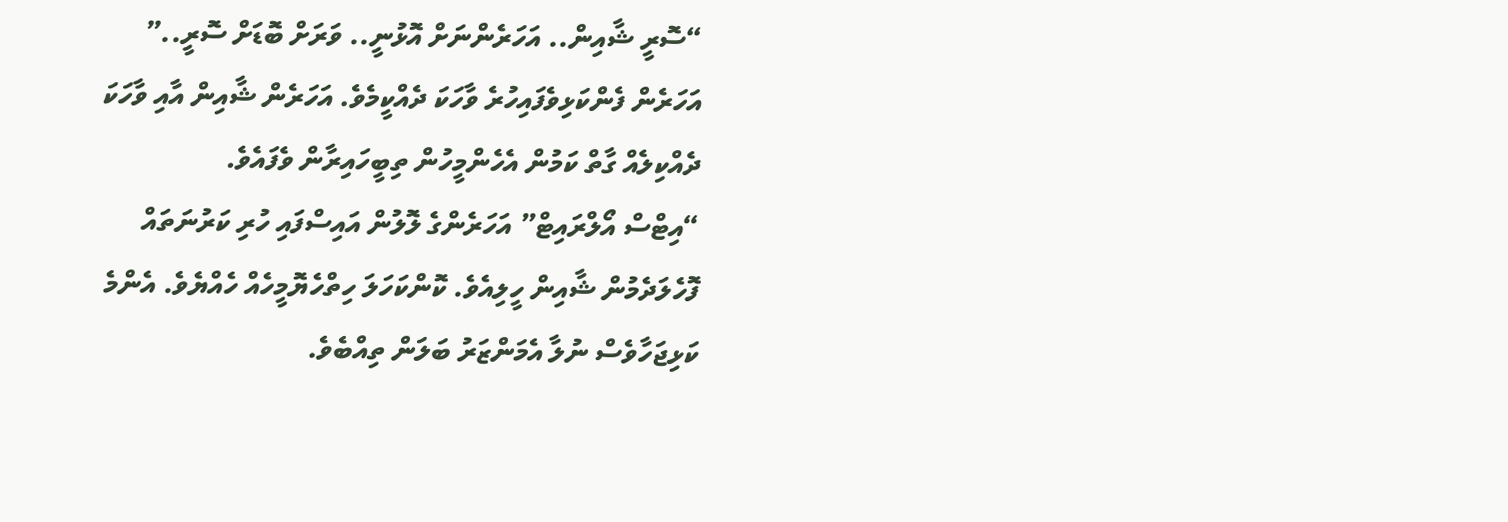“ސޮރީ ޝާއިން.. އަހަރެންނަށް އޮޅުނީ.. ވަރަށް ބޮޑަށް ސޮރީ..” އަހަރެން ފެންކަޅިވެފައިހުރެ ވާހަކަ ދެއްކީމެވެ. އަހަރެން ޝާއިން އާއި ވާހަކަ ދެއްކިލެއް ގާތް ކަމުން އެހެންމީހުން ތިބީހައިރާން ވެފައެވެ.
“އިޓްސް އޯލްރައިޓް” އަހަރެންގެ ލޮލުން އައިސްފައި ހުރި ކަރުނަތައް ފޮހެލަދެމުން ޝާއިން ހީލިއެވެ. ކޮންކަހަލަ ހިތްހެޔޮމީހެއް ހެއްޔެވެ. އެންމެ ކަޅިޖަހާވެސް ނުލާ އެމަންޒަރު ބަލަން ތިއްބެވެ.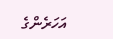އަހަރެންގެ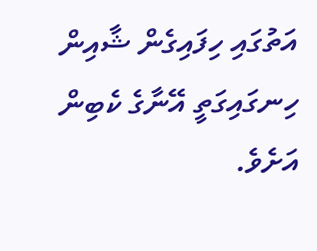އަތުގައި ހިފައިގެން ޝާއިން ހިނގައިގަތީ އޭނާގެ ކެބިން އަށެވެ.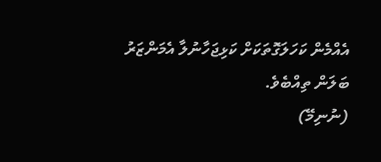އެއްމެން ކަހަލަގޮތަކަށް ކަޅިޖަހާނުލާ އެމަންޒަރު ބަލަން ތިއްބެވެ.
(ނުނިމޭ)